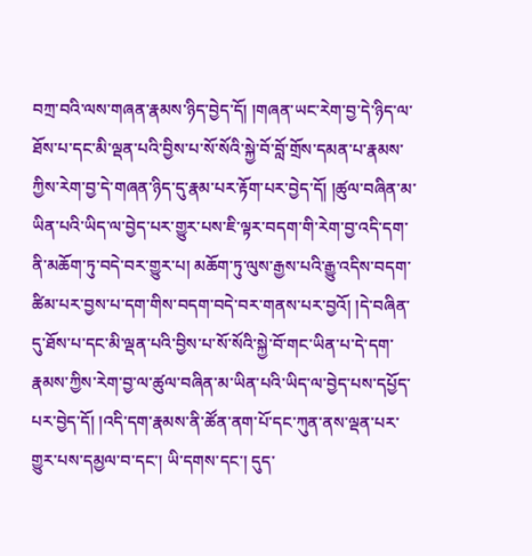བཀྲ་བའི་ལས་གཞན་རྣམས་ཉིད་བྱེད་དོ། །གཞན་ཡང་རེག་བྱ་དེ་ཉིད་ལ་ཐོས་པ་དང་མི་ལྡན་པའི་བྱིས་པ་སོ་སོའི་སྐྱེ་བོ་བློ་གྲོས་དམན་པ་རྣམས་ཀྱིས་རེག་བྱ་དེ་གཞན་ཉིད་དུ་རྣམ་པར་རྟོག་པར་བྱེད་དོ། །ཚུལ་བཞིན་མ་ཡིན་པའི་ཡིད་ལ་བྱེད་པར་གྱུར་པས་ཇི་ལྟར་བདག་གི་རེག་བྱ་འདི་དག་ནི་མཆོག་ཏུ་བདེ་བར་གྱུར་པ། མཆོག་ཏུ་ལུས་རྒྱས་པའི་རྒྱུ་འདིས་བདག་ཚིམ་པར་བྱས་པ་དག་གིས་བདག་བདེ་བར་གནས་པར་བྱའོ། །དེ་བཞིན་དུ་ཐོས་པ་དང་མི་ལྡན་པའི་བྱིས་པ་སོ་སོའི་སྐྱེ་བོ་གང་ཡིན་པ་དེ་དག་རྣམས་ཀྱིས་རེག་བྱ་ལ་ཚུལ་བཞིན་མ་ཡིན་པའི་ཡིད་ལ་བྱེད་པས་དཔྱོད་པར་བྱེད་དོ། །འདི་དག་རྣམས་ནི་ཚོན་ནག་པོ་དང་ཀུན་ནས་ལྡན་པར་གྱུར་པས་དམྱལ་བ་དང་། ཡི་དགས་དང་། དུད་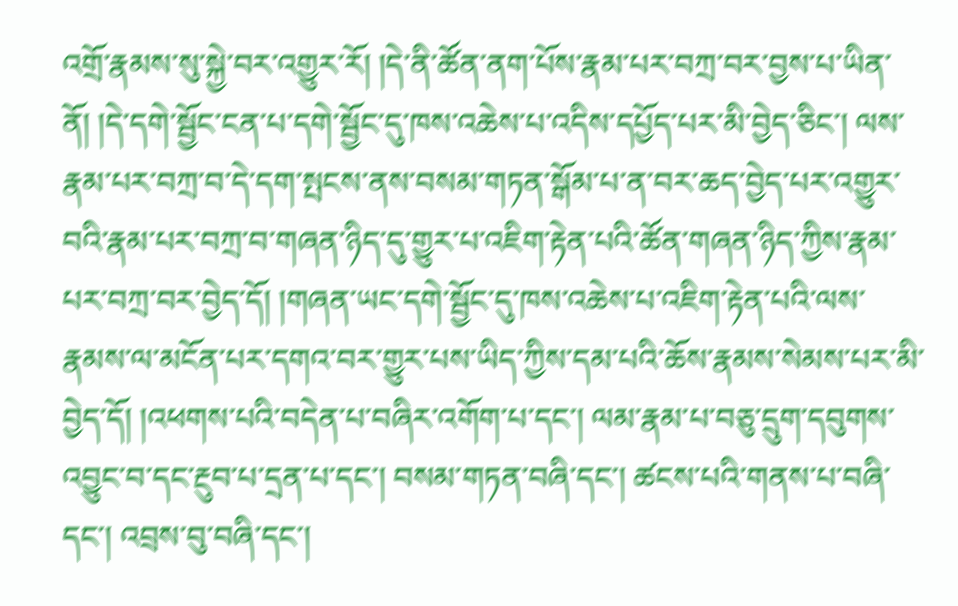འགྲོ་རྣམས་སུ་སྐྱེ་བར་འགྱུར་རོ། །དེ་ནི་ཚོན་ནག་པོས་རྣམ་པར་བཀྲ་བར་བྱས་པ་ཡིན་ནོ། །དེ་དགེ་སྦྱོང་ངན་པ་དགེ་སྦྱོང་དུ་ཁས་འཆེས་པ་འདིས་དཔྱོད་པར་མི་བྱེད་ཅིང་། ལས་རྣམ་པར་བཀྲ་བ་དེ་དག་སྤངས་ནས་བསམ་གཏན་སྒོམ་པ་ན་བར་ཆད་བྱེད་པར་འགྱུར་བའི་རྣམ་པར་བཀྲ་བ་གཞན་ཉིད་དུ་གྱུར་པ་འཇིག་རྟེན་པའི་ཚོན་གཞན་ཉིད་ཀྱིས་རྣམ་པར་བཀྲ་བར་བྱེད་དོ། །གཞན་ཡང་དགེ་སྦྱོང་དུ་ཁས་འཆེས་པ་འཇིག་རྟེན་པའི་ལས་རྣམས་ལ་མངོན་པར་དགའ་བར་གྱུར་པས་ཡིད་ཀྱིས་དམ་པའི་ཆོས་རྣམས་སེམས་པར་མི་བྱེད་དོ། །འཕགས་པའི་བདེན་པ་བཞིར་འགོག་པ་དང་། ལམ་རྣམ་པ་བཅུ་དྲུག་དབུགས་འབྱུང་བ་དང་རྔུབ་པ་དྲན་པ་དང་། བསམ་གཏན་བཞི་དང་། ཚངས་པའི་གནས་པ་བཞི་དང་། འབྲས་བུ་བཞི་དང་།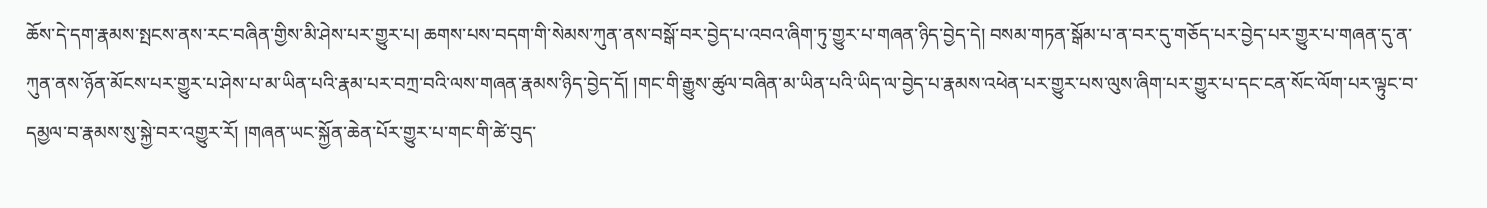ཆོས་དེ་དག་རྣམས་སྤངས་ནས་རང་བཞིན་གྱིས་མི་ཤེས་པར་གྱུར་པ། ཆགས་པས་བདག་གི་སེམས་ཀུན་ནས་བསྒོ་བར་བྱེད་པ་འབའ་ཞིག་ཏུ་གྱུར་པ་གཞན་ཉིད་བྱེད་དེ། བསམ་གཏན་སྒོམ་པ་ན་བར་དུ་གཅོད་པར་བྱེད་པར་གྱུར་པ་གཞན་དུ་ན་ཀུན་ནས་ཉོན་མོངས་པར་གྱུར་པ་ཤེས་པ་མ་ཡིན་པའི་རྣམ་པར་བཀྲ་བའི་ལས་གཞན་རྣམས་ཉིད་བྱེད་དོ། །གང་གི་རྒྱུས་ཚུལ་བཞིན་མ་ཡིན་པའི་ཡིད་ལ་བྱེད་པ་རྣམས་འཕེན་པར་གྱུར་པས་ལུས་ཞིག་པར་གྱུར་པ་དང་ངན་སོང་ལོག་པར་ལྟུང་བ་དམྱལ་བ་རྣམས་སུ་སྐྱེ་བར་འགྱུར་རོ། །གཞན་ཡང་སྐྱོན་ཆེན་པོར་གྱུར་པ་གང་གི་ཚེ་བུད་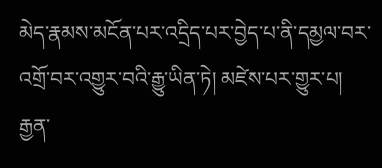མེད་རྣམས་མངོན་པར་འདྲིད་པར་བྱེད་པ་ནི་དམྱལ་བར་འགྲོ་བར་འགྱུར་བའི་རྒྱུ་ཡིན་ཏེ། མཛེས་པར་གྱུར་པ། རྒྱན་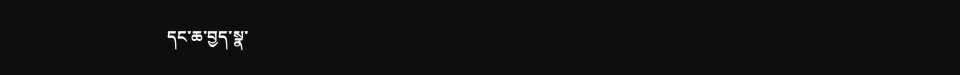དང་ཆ་བྱད་སྣ་